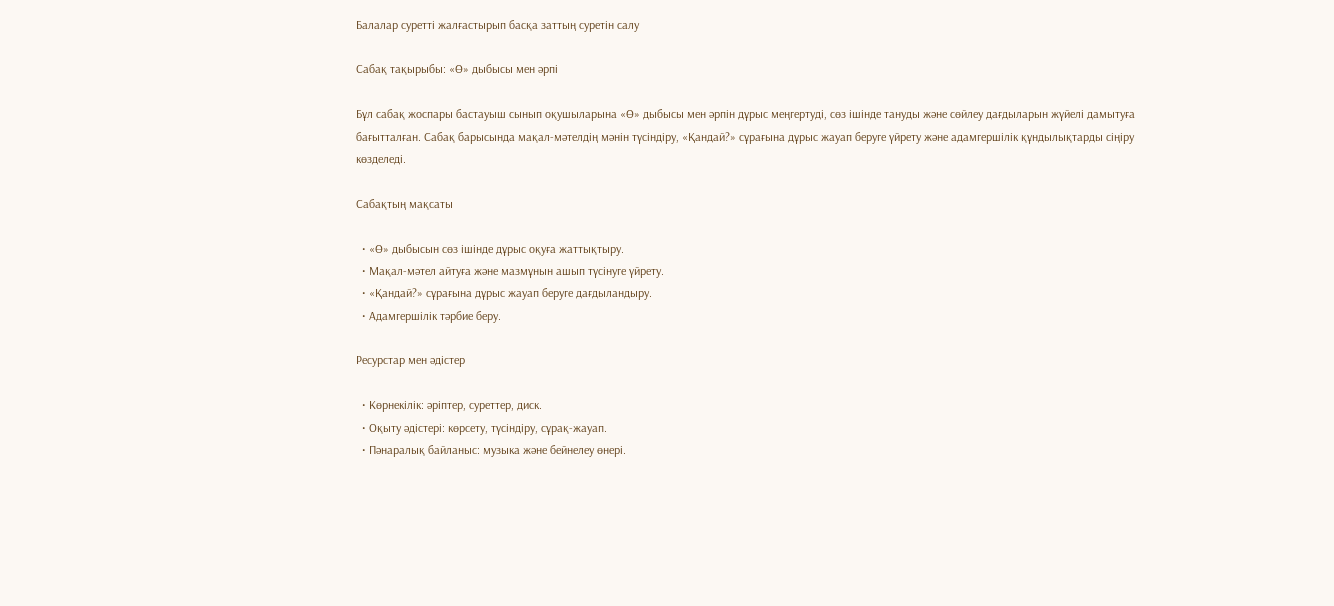Балалар суретті жалғастырып басқа заттың суретін салу

Сабақ тақырыбы: «Ө» дыбысы мен әрпі

Бұл сабақ жоспары бастауыш сынып оқушыларына «Ө» дыбысы мен әрпін дұрыс меңгертуді, сөз ішінде тануды және сөйлеу дағдыларын жүйелі дамытуға бағытталған. Сабақ барысында мақал-мәтелдің мәнін түсіндіру, «Қандай?» сұрағына дұрыс жауап беруге үйрету және адамгершілік құндылықтарды сіңіру көзделеді.

Сабақтың мақсаты

  • «Ө» дыбысын сөз ішінде дұрыс оқуға жаттықтыру.
  • Мақал-мәтел айтуға және мазмұнын ашып түсінуге үйрету.
  • «Қандай?» сұрағына дұрыс жауап беруге дағдыландыру.
  • Адамгершілік тәрбие беру.

Ресурстар мен әдістер

  • Көрнекілік: әріптер, суреттер, диск.
  • Оқыту әдістері: көрсету, түсіндіру, сұрақ-жауап.
  • Пәнаралық байланыс: музыка және бейнелеу өнері.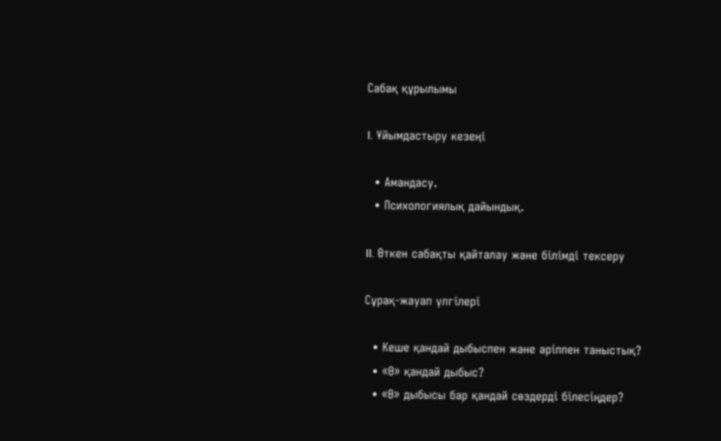Сабақ құрылымы

I. Ұйымдастыру кезеңі

  • Амандасу.
  • Психологиялық дайындық.

II. Өткен сабақты қайталау және білімді тексеру

Сұрақ-жауап үлгілері

  • Кеше қандай дыбыспен және әріппен таныстық?
  • «Ө» қандай дыбыс?
  • «Ө» дыбысы бар қандай сөздерді білесіңдер?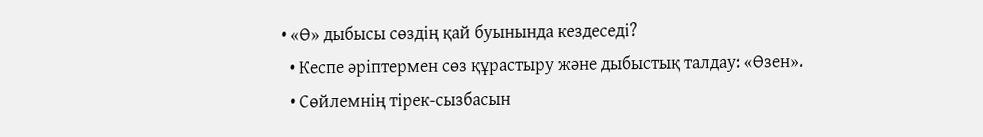• «Ө» дыбысы сөздің қай буынында кездеседі?
  • Кеспе әріптермен сөз құрастыру және дыбыстық талдау: «Өзен».
  • Сөйлемнің тірек-сызбасын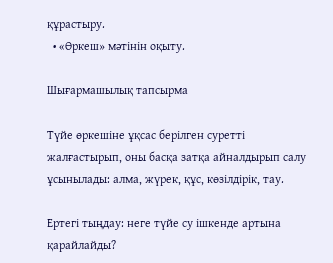құрастыру.
  • «Өркеш» мәтінін оқыту.

Шығармашылық тапсырма

Түйе өркешіне ұқсас берілген суретті жалғастырып, оны басқа затқа айналдырып салу ұсынылады: алма, жүрек, құс, көзілдірік, тау.

Ертегі тыңдау: неге түйе су ішкенде артына қарайлайды?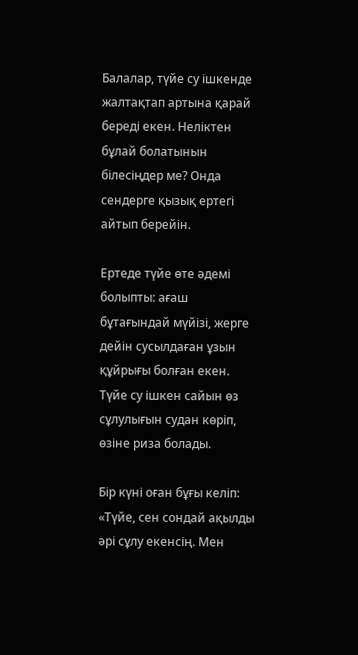Балалар, түйе су ішкенде жалтақтап артына қарай береді екен. Неліктен бұлай болатынын білесіңдер ме? Онда сендерге қызық ертегі айтып берейін.

Ертеде түйе өте әдемі болыпты: ағаш бұтағындай мүйізі, жерге дейін сусылдаған ұзын құйрығы болған екен. Түйе су ішкен сайын өз сұлулығын судан көріп, өзіне риза болады.

Бір күні оған бұғы келіп: «Түйе, сен сондай ақылды әрі сұлу екенсің. Мен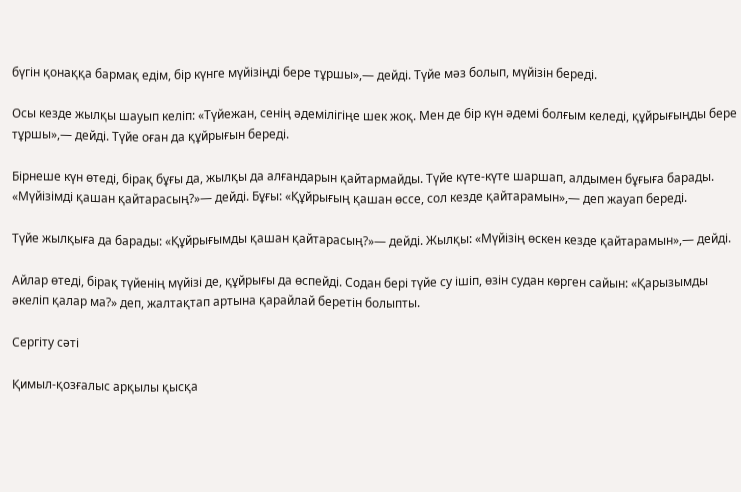бүгін қонаққа бармақ едім, бір күнге мүйізіңді бере тұршы»,— дейді. Түйе мәз болып, мүйізін береді.

Осы кезде жылқы шауып келіп: «Түйежан, сенің әдемілігіңе шек жоқ. Мен де бір күн әдемі болғым келеді, құйрығыңды бере тұршы»,— дейді. Түйе оған да құйрығын береді.

Бірнеше күн өтеді, бірақ бұғы да, жылқы да алғандарын қайтармайды. Түйе күте-күте шаршап, алдымен бұғыға барады. «Мүйізімді қашан қайтарасың?»— дейді. Бұғы: «Құйрығың қашан өссе, сол кезде қайтарамын»,— деп жауап береді.

Түйе жылқыға да барады: «Құйрығымды қашан қайтарасың?»— дейді. Жылқы: «Мүйізің өскен кезде қайтарамын»,— дейді.

Айлар өтеді, бірақ түйенің мүйізі де, құйрығы да өспейді. Содан бері түйе су ішіп, өзін судан көрген сайын: «Қарызымды әкеліп қалар ма?» деп, жалтақтап артына қарайлай беретін болыпты.

Сергіту сәті

Қимыл-қозғалыс арқылы қысқа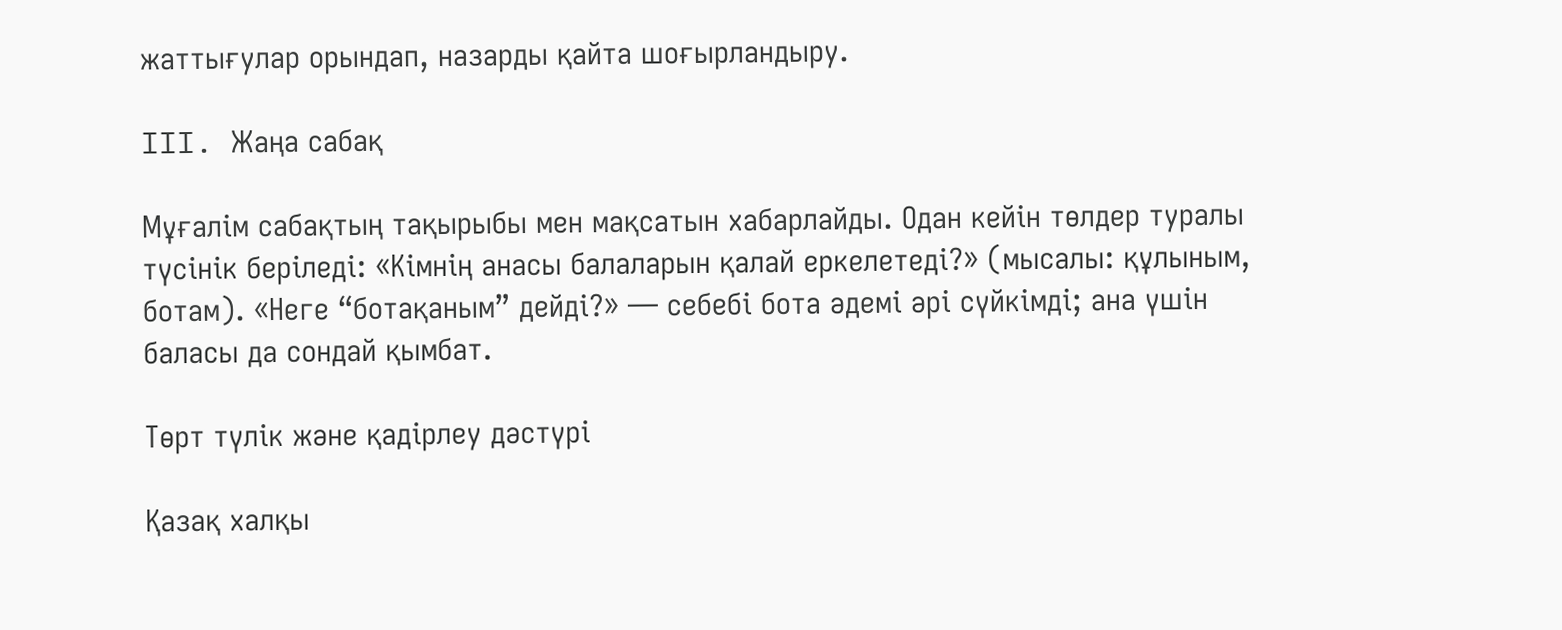жаттығулар орындап, назарды қайта шоғырландыру.

III. Жаңа сабақ

Мұғалім сабақтың тақырыбы мен мақсатын хабарлайды. Одан кейін төлдер туралы түсінік беріледі: «Кімнің анасы балаларын қалай еркелетеді?» (мысалы: құлыным, ботам). «Неге “ботақаным” дейді?» — себебі бота әдемі әрі сүйкімді; ана үшін баласы да сондай қымбат.

Төрт түлік және қадірлеу дәстүрі

Қазақ халқы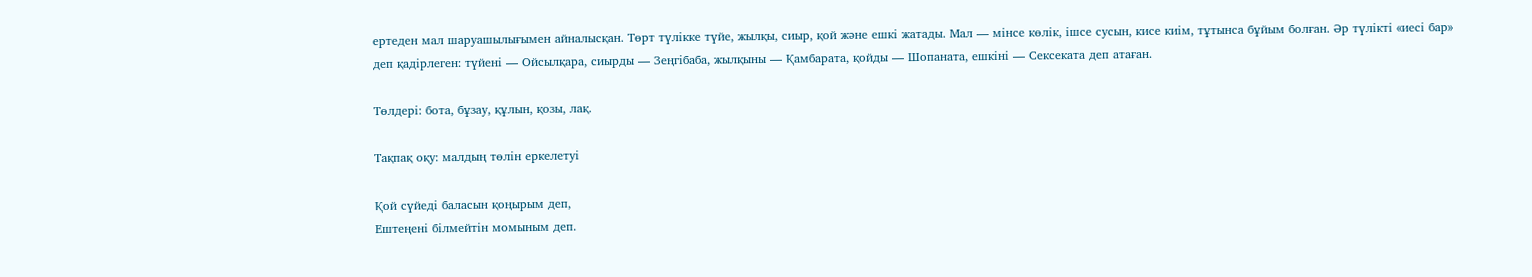ертеден мал шаруашылығымен айналысқан. Төрт түлікке түйе, жылқы, сиыр, қой және ешкі жатады. Мал — мінсе көлік, ішсе сусын, кисе киім, тұтынса бұйым болған. Әр түлікті «иесі бар» деп қадірлеген: түйені — Ойсылқара, сиырды — Зеңгібаба, жылқыны — Қамбарата, қойды — Шопаната, ешкіні — Сексеката деп атаған.

Төлдері: бота, бұзау, құлын, қозы, лақ.

Тақпақ оқу: малдың төлін еркелетуі

Қой сүйеді баласын қоңырым деп,
Ештеңені білмейтін момыным деп.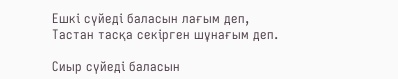Ешкі сүйеді баласын лағым деп,
Тастан тасқа секірген шұнағым деп.

Сиыр сүйеді баласын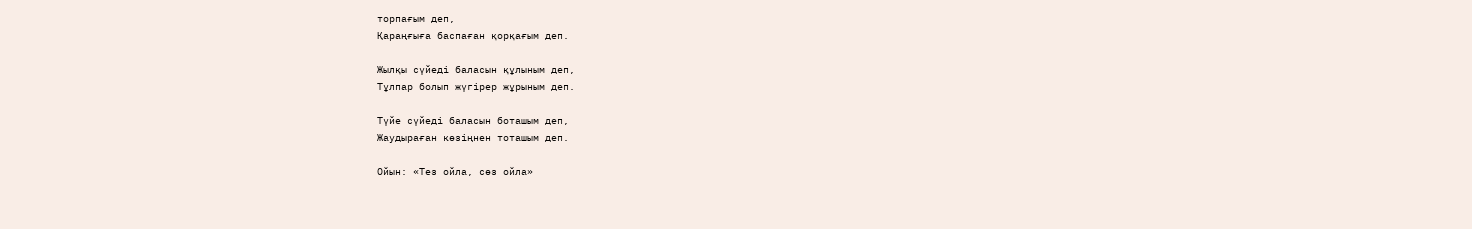торпағым деп,
Қараңғыға баспаған қорқағым деп.

Жылқы сүйеді баласын құлыным деп,
Тұлпар болып жүгірер жұрыным деп.

Түйе сүйеді баласын боташым деп,
Жаудыраған көзіңнен тоташым деп.

Ойын: «Тез ойла, сөз ойла»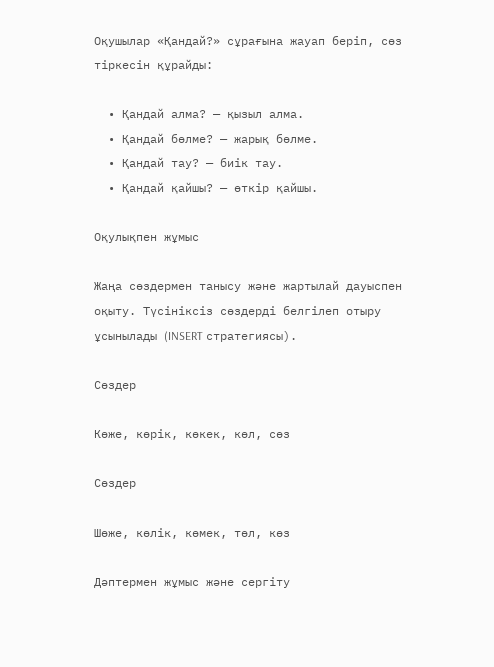Оқушылар «Қандай?» сұрағына жауап беріп, сөз тіркесін құрайды:

  • Қандай алма? — қызыл алма.
  • Қандай бөлме? — жарық бөлме.
  • Қандай тау? — биік тау.
  • Қандай қайшы? — өткір қайшы.

Оқулықпен жұмыс

Жаңа сөздермен танысу және жартылай дауыспен оқыту. Түсініксіз сөздерді белгілеп отыру ұсынылады (INSERT стратегиясы).

Сөздер

Көже, көрік, көкек, көл, сөз

Сөздер

Шөже, көлік, көмек, төл, көз

Дәптермен жұмыс және сергіту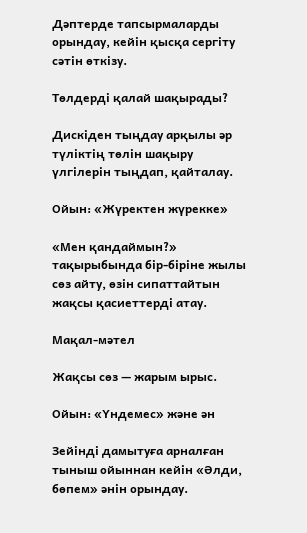Дәптерде тапсырмаларды орындау, кейін қысқа сергіту сәтін өткізу.

Төлдерді қалай шақырады?

Дискіден тыңдау арқылы әр түліктің төлін шақыру үлгілерін тыңдап, қайталау.

Ойын: «Жүректен жүрекке»

«Мен қандаймын?» тақырыбында бір-біріне жылы сөз айту, өзін сипаттайтын жақсы қасиеттерді атау.

Мақал-мәтел

Жақсы сөз — жарым ырыс.

Ойын: «Үндемес» және ән

Зейінді дамытуға арналған тыныш ойыннан кейін «Әлди, бөпем» әнін орындау.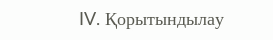IV. Қорытындылау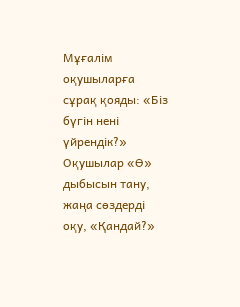Мұғалім оқушыларға сұрақ қояды: «Біз бүгін нені үйрендік?» Оқушылар «Ө» дыбысын тану, жаңа сөздерді оқу, «Қандай?»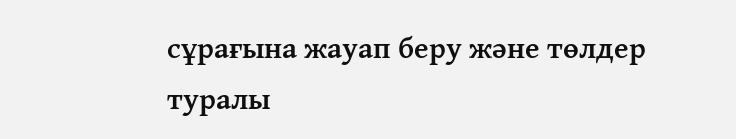сұрағына жауап беру және төлдер туралы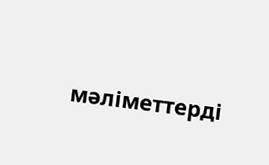мәліметтерді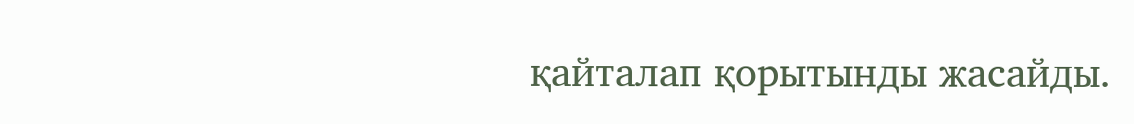қайталап қорытынды жасайды.